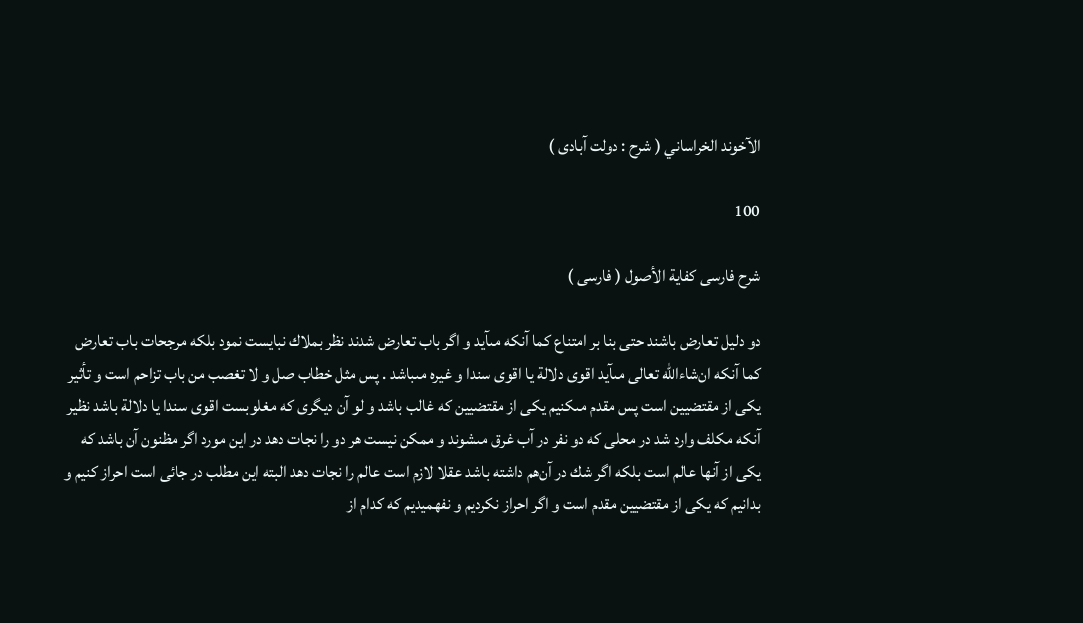الآخوند الخراساني ( شرح : دولت آبادى )

100

شرح فارسى كفاية الأصول ( فارسى )

دو دليل تعارض باشند حتى بنا بر امتناع كما آنكه مىآيد و اگر باب تعارض شدند نظر بملاك نبايست نمود بلكه مرجحات باب تعارض كما آنكه ان‌شاءالله تعالى مىآيد اقوى دلالة يا اقوى سندا و غيره مىباشد . پس مثل خطاب صل و لا تغصب من باب تزاحم است و تأثير يكى از مقتضيين است پس مقدم مىكنيم يكى از مقتضيين كه غالب باشد و لو آن ديگرى كه مغلوبست اقوى سندا يا دلالة باشد نظير آنكه مكلف وارد شد در محلى كه دو نفر در آب غرق مىشوند و ممكن نيست هر دو را نجات دهد در اين مورد اگر مظنون آن باشد كه يكى از آنها عالم است بلكه اگر شك در آن‌هم داشته باشد عقلا لازم است عالم را نجات دهد البته اين مطلب در جائى است احراز كنيم و بدانيم كه يكى از مقتضيين مقدم است و اگر احراز نكرديم و نفهميديم كه كدام از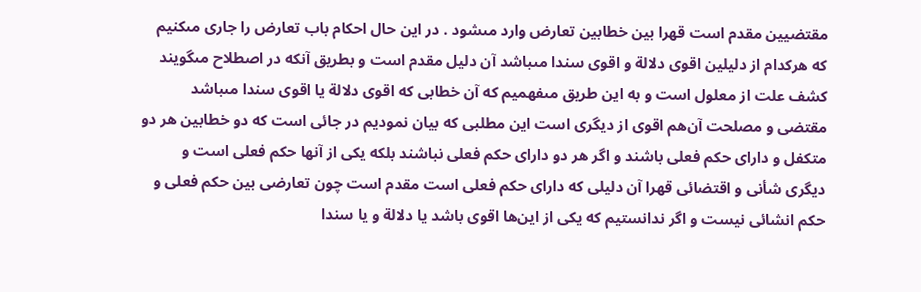مقتضيين مقدم است قهرا بين خطابين تعارض وارد مىشود . در اين حال احكام باب تعارض را جارى مىكنيم كه هركدام از دليلين اقوى دلالة و اقوى سندا مىباشد آن دليل مقدم است و بطريق آنكه در اصطلاح مىگويند كشف علت از معلول است و به اين طريق مىفهميم كه آن خطابى كه اقوى دلالة يا اقوى سندا مىباشد مقتضى و مصلحت آن‌هم اقوى از ديگرى است اين مطلبى كه بيان نموديم در جائى است كه دو خطابين هر دو متكفل و داراى حكم فعلى باشند و اگر هر دو داراى حكم فعلى نباشند بلكه يكى از آنها حكم فعلى است و ديگرى شأنى و اقتضائى قهرا آن دليلى كه داراى حكم فعلى است مقدم است چون تعارضى بين حكم فعلى و حكم انشائى نيست و اگر ندانستيم كه يكى از اين‌ها اقوى باشد يا دلالة و يا سندا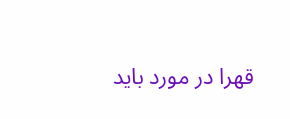قهرا در مورد بايد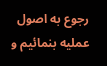رجوع به اصول عمليه بنمائيم و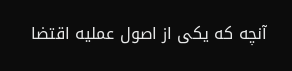آنچه كه يكى از اصول عمليه اقتضا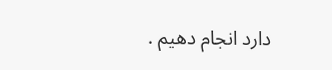دارد انجام دهيم .